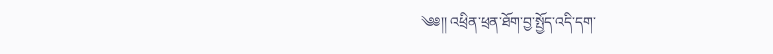༄༅།། འཕྲིན་ཕྲན་ཐོག་བྱ་སྤྱོད་འདི་དག་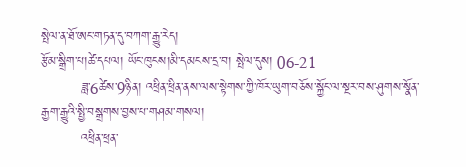སྤེལ་ན་ཐོ་ཨང་གཏན་དུ་བཀག་རྒྱུ་རེད།
རྩོམ་སྒྲིག་པ།ཚེ་དཔལ། ཡོང་ཁུངས།མི་དམངས་དྲ་བ། སྤེལ་དུས། 06-21
         ཟླ་6ཚེས་9ཉིན། འཕྲིན་ཕྲིན་ནས་ལས་སྟེགས་ཀྱི་ཁོར་ཡུག་བཅོས་སྐྱོང་ལ་སྔར་བས་ཤུགས་སྣོན་རྒྱག་རྒྱུའི་སྤྱི་བསྒྲགས་བྱས་པ་གཤམ་གསལ།
         འཕྲིན་ཕྲན་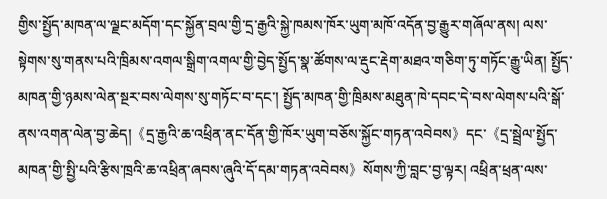གྱིས་སྤྱོད་མཁན་ལ་ལྗང་མདོག་དང་སྐྱོན་བྲལ་གྱི་དྲ་རྒྱའི་སྐྱེ་ཁམས་ཁོར་ཡུག་མཁོ་འདོན་བྱ་རྒྱུར་གཞོལ་ནས། ལས་སྟེགས་སུ་གནས་པའི་ཁྲིམས་འགལ་སྒྲིག་འགལ་གྱི་བྱེད་སྤྱོད་སྣ་ཚོགས་ལ་རྡུང་རྡེག་མཐའ་གཅིག་ཏུ་གཏོང་རྒྱུ་ཡིན། སྤྱོད་མཁན་གྱི་ཉམས་ལེན་སྔར་བས་ལེགས་སུ་གཏོང་བ་དང་། སྤྱོད་མཁན་གྱི་ཁྲིམས་མཐུན་ཁེ་དབང་དེ་བས་ལེགས་པའི་སྒོ་ནས་འགན་ལེན་བྱ་ཆེད།《དྲ་རྒྱའི་ཆ་འཕྲིན་ནང་དོན་གྱི་ཁོར་ཡུག་བཅོས་སྐྱོང་གཏན་འབེབས》དང་《དྲ་སྦྲེལ་སྤྱོད་མཁན་གྱི་སྤྱི་པའི་རྩིས་ཁྲའི་ཆ་འཕྲིན་ཞབས་ཞུའི་དོ་དམ་གཏན་འབེབས》སོགས་ཀྱི་བླང་བྱ་ལྟར། འཕྲིན་ཕྲན་ལས་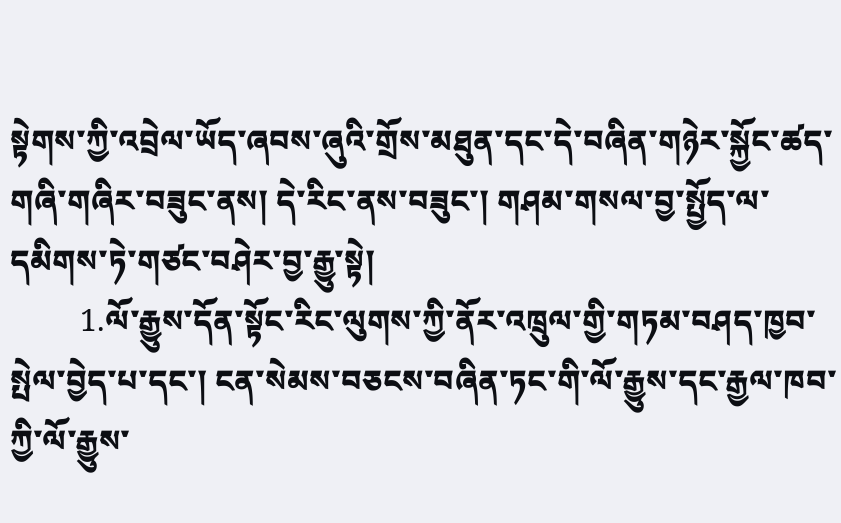སྟེགས་ཀྱི་འབྲེལ་ཡོད་ཞབས་ཞུའི་གྲོས་མཐུན་དང་དེ་བཞིན་གཉེར་སྐྱོང་ཚད་གཞི་གཞིར་བཟུང་ནས། དེ་རིང་ནས་བཟུང་། གཤམ་གསལ་བྱ་སྤྱོད་ལ་དམིགས་ཏེ་གཙང་བཤེར་བྱ་རྒྱུ་སྟེ།
         1.ལོ་རྒྱུས་དོན་སྟོང་རིང་ལུགས་ཀྱི་ནོར་འཁྲུལ་གྱི་གཏམ་བཤད་ཁྱབ་སྤེལ་བྱེད་པ་དང་། ངན་སེམས་བཅངས་བཞིན་ཏང་གི་ལོ་རྒྱུས་དང་རྒྱལ་ཁབ་ཀྱི་ལོ་རྒྱུས་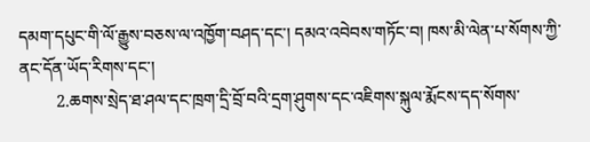དམག་དཔུང་གི་ལོ་རྒྱུས་བཅས་ལ་འཁྱོག་བཤད་དང་། དམའ་འབེབས་གཏོང་བ། ཁས་མི་ལེན་པ་སོགས་ཀྱི་ནང་དོན་ཡོད་རིགས་དང་།
         2.ཆགས་སྲེད་ཐ་ཤལ་དང་ཁྲག་དྲི་བྲོ་བའི་དྲག་ཤུགས་དང་འཇིགས་སྐུལ་རྨོངས་དད་སོགས་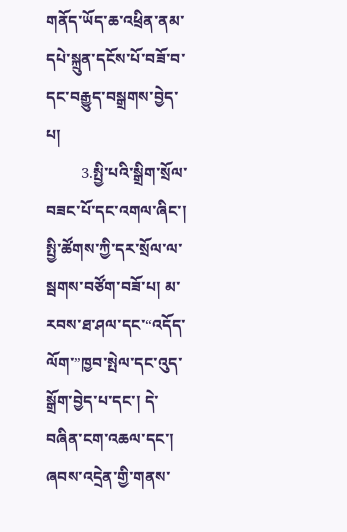གནོད་ཡོད་ཆ་འཕྲིན་ནམ་དཔེ་སྐྲུན་དངོས་པོ་བཟོ་བ་དང་བརྒྱུད་བསྒྲགས་བྱེད་པ།
         3.སྤྱི་པའི་སྒྲིག་སྲོལ་བཟང་པོ་དང་འགལ་ཞིང་། སྤྱི་ཚོགས་ཀྱི་དར་སྲོལ་ལ་སྦགས་བཙོག་བཟོ་པ། མ་རབས་ཐ་ཤལ་དང་“འདོད་ལོག་”ཁྱབ་སྤེལ་དང་འུད་སྒྲོག་བྱེད་པ་དང་། དེ་བཞིན་ངག་འཆལ་དང་། ཞབས་འདྲེན་གྱི་གནས་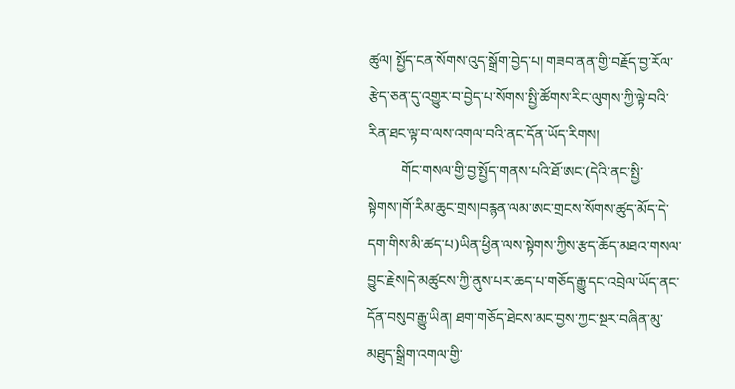ཚུལ། སྤྱོད་ངན་སོགས་འུད་སྒྲོག་བྱེད་པ། གཟབ་ནན་གྱི་བརྗོད་བྱ་རོལ་རྩེད་ཅན་དུ་འགྱུར་བ་བྱེད་པ་སོགས་སྤྱི་ཚོགས་རིང་ལུགས་ཀྱི་ལྟེ་བའི་རིན་ཐང་ལྟ་བ་ལས་འགལ་བའི་ནང་དོན་ཡོད་རིགས།
         གོང་གསལ་གྱི་བྱ་སྤྱོད་གནས་པའི་ཐོ་ཨང་(དེའི་ནང་སྤྱི་སྟེགས་།གོ་རིམ་ཆུང་གྲས།བརྙན་ལམ་ཨང་གྲངས་སོགས་ཚུད་མོད་དེ་དག་གིས་མི་ཚད་པ)ཡིན་ཕྱིན་ལས་སྟེགས་ཀྱིས་རྩད་ཆོད་མཐའ་གསལ་བྱུང་རྗེས།དེ་མཚུངས་ཀྱི་ནུས་པར་ཆད་པ་གཅོད་རྒྱུ་དང་འབྲེལ་ཡོད་ནང་དོན་བསུབ་རྒྱུ་ཡིན། ཐག་གཅོད་ཐེངས་མང་བྱས་ཀྱང་སྔར་བཞིན་མུ་མཐུད་སྒྲིག་འགལ་གྱི་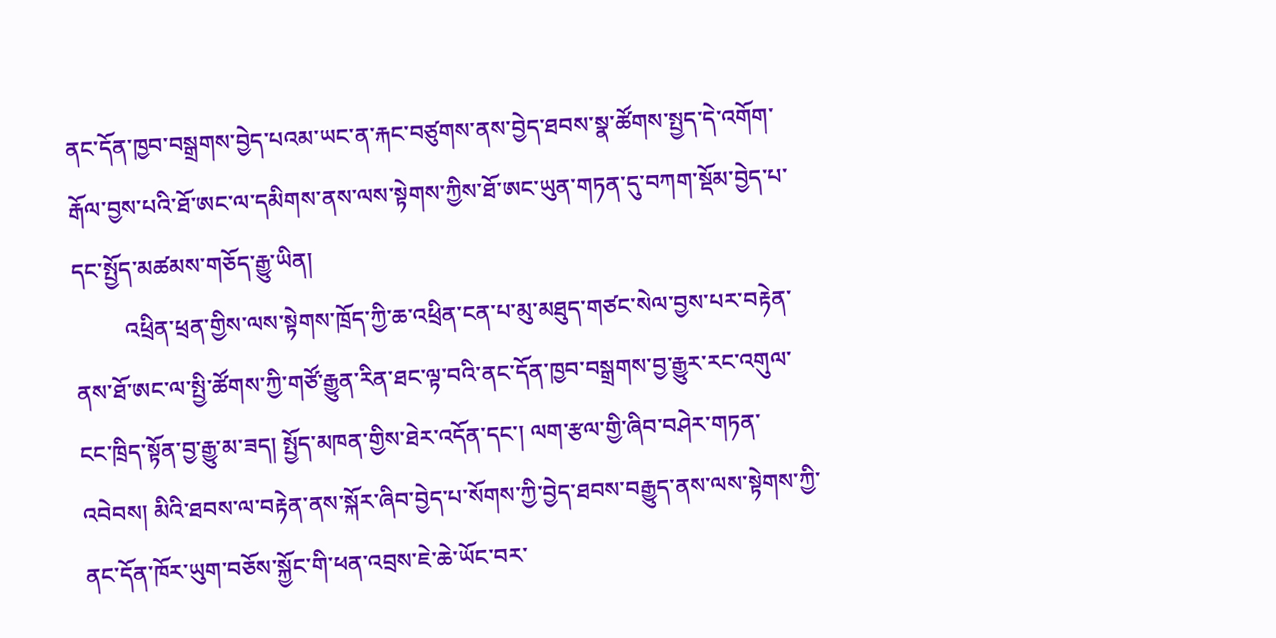ནང་དོན་ཁྱབ་བསྒྲགས་བྱེད་པའམ་ཡང་ན་རྐང་བཙུགས་ནས་བྱེད་ཐབས་སྣ་ཚོགས་སྤྱད་དེ་འགོག་རྒོལ་བྱས་པའི་ཐོ་ཨང་ལ་དམིགས་ནས་ལས་སྟེགས་ཀྱིས་ཐོ་ཨང་ཡུན་གཏན་དུ་བཀག་སྡོམ་བྱེད་པ་དང་སྤྱོད་མཚམས་གཅོད་རྒྱུ་ཡིན།
         འཕྲིན་ཕྲན་གྱིས་ལས་སྟེགས་ཁྲོད་ཀྱི་ཆ་འཕྲིན་ངན་པ་མུ་མཐུད་གཙང་སེལ་བྱས་པར་བརྟེན་ནས་ཐོ་ཨང་ལ་སྤྱི་ཚོགས་ཀྱི་གཙོ་རྒྱུན་རིན་ཐང་ལྟ་བའི་ནང་དོན་ཁྱབ་བསྒྲགས་བྱ་རྒྱུར་རང་འགུལ་ངང་ཁྲིད་སྟོན་བྱ་རྒྱུ་མ་ཟད། སྤྱོད་མཁན་གྱིས་ཐེར་འདོན་དང་། ལག་རྩལ་གྱི་ཞིབ་བཤེར་གཏན་འབེབས། མིའི་ཐབས་ལ་བརྟེན་ནས་སྐོར་ཞིབ་བྱེད་པ་སོགས་ཀྱི་བྱེད་ཐབས་བརྒྱུད་ནས་ལས་སྟེགས་ཀྱི་ནང་དོན་ཁོར་ཡུག་བཅོས་སྐྱོང་གི་ཕན་འབྲས་ཇེ་ཆེ་ཡོང་བར་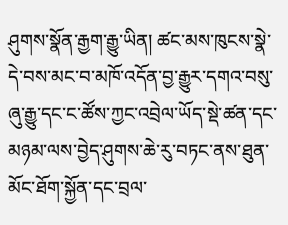ཤུགས་སྣོན་རྒྱག་རྒྱུ་ཡིན། ཚང་མས་ཁུངས་སྣེ་དེ་བས་མང་བ་མཁོ་འདོན་བྱ་རྒྱུར་དགའ་བསུ་ཞུ་རྒྱུ་དང་ང་ཚོས་ཀྱང་འབྲེལ་ཡོད་སྡེ་ཚན་དང་མཉམ་ལས་བྱེད་ཤུགས་ཆེ་རུ་བཏང་ནས་ཐུན་མོང་ཐོག་སྐྱོན་དང་བྲལ་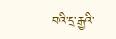བའི་དྲ་རྒྱའི་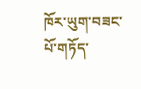ཁོར་ཡུག་བཟང་པོ་གཏོད་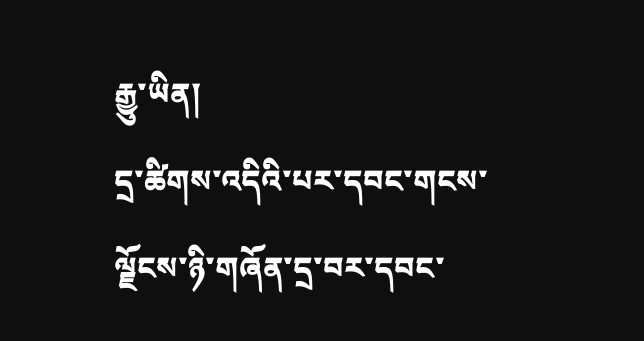རྒྱུ་ཡིན།
དྲ་ཚིགས་འདིའི་པར་དབང་གངས་ལྗོངས་ཉི་གཞོན་དྲ་བར་དབང་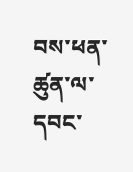བས་ཕན་ཚུན་ལ་དབང་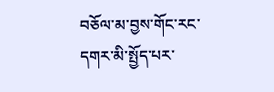བཅོལ་མ་བྱས་གོང་རང་དགར་མི་སྤྱོད་པར་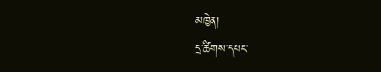མཁྱེན།
དྲ་ཚིགས་དཔང་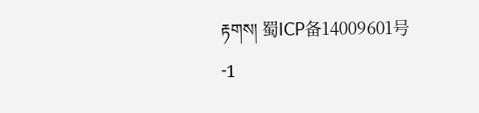རྟགས། 蜀ICP备14009601号-1